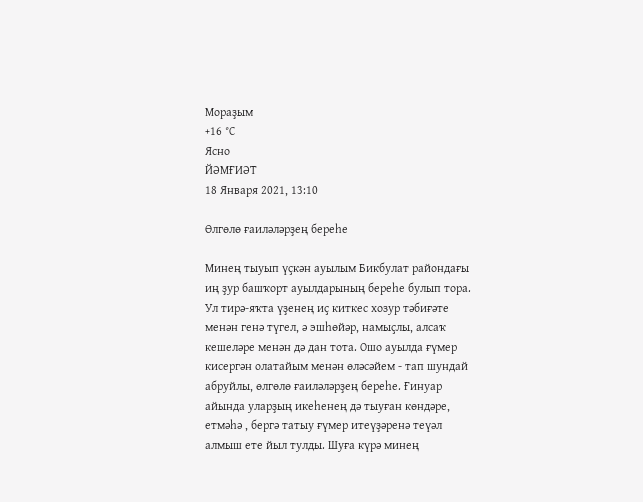Мораҙым
+16 °С
Ясно
ЙӘМҒИӘТ
18 Января 2021, 13:10

Өлгөлө ғаиләләрҙең береһе

Минең тыуып үҫкән ауылым Бикбулат райондағы иң ҙур башҡорт ауылдарының береһе булып тора. Ул тирә-яҡта үҙенең иҫ киткес хозур тәбиғәте менән генә түгел, ә эшһөйәр, намыҫлы, алсаҡ кешеләре менән дә дан тота. Ошо ауылда ғүмер кисергән олатайым менән өләсәйем - тап шундай абруйлы, өлгөлө ғаиләләрҙең береһе. Ғинуар айында уларҙың икеһенең дә тыуған көндәре, етмәһә , бергә татыу ғүмер итеүҙәренә теүәл алмыш ете йыл тулды. Шуға күрә минең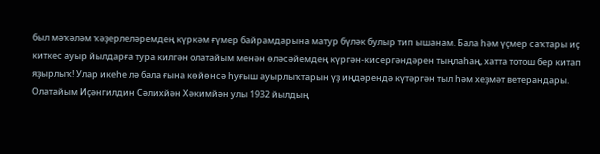был мәҡәләм ҡәҙерлеләремдең күркәм ғүмер байрамдарына матур бүләк булыр тип ышанам. Бала һәм үҫмер саҡтары иҫ киткес ауыр йылдарға тура килгән олатайым менән өләсәйемдең күргән-кисергәндәрен тыңлаһаң, хатта тотош бер китап яҙырлыҡ! Улар икеһе лә бала ғына көйөнсә һуғыш ауырлыҡтарын үҙ иңдәрендә күтәргән тыл һәм хеҙмәт ветерандары. Олатайым Иҫәнгилдин Сәлихйән Хәкимйән улы 1932 йылдың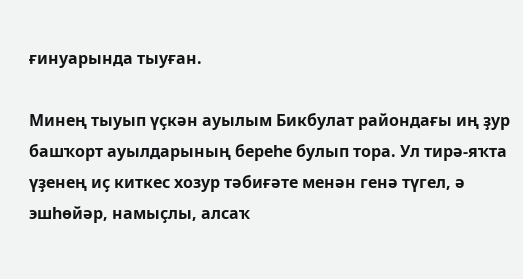ғинуарында тыуған.

Минең тыуып үҫкән ауылым Бикбулат райондағы иң ҙур башҡорт ауылдарының береһе булып тора. Ул тирә-яҡта үҙенең иҫ киткес хозур тәбиғәте менән генә түгел, ә эшһөйәр, намыҫлы, алсаҡ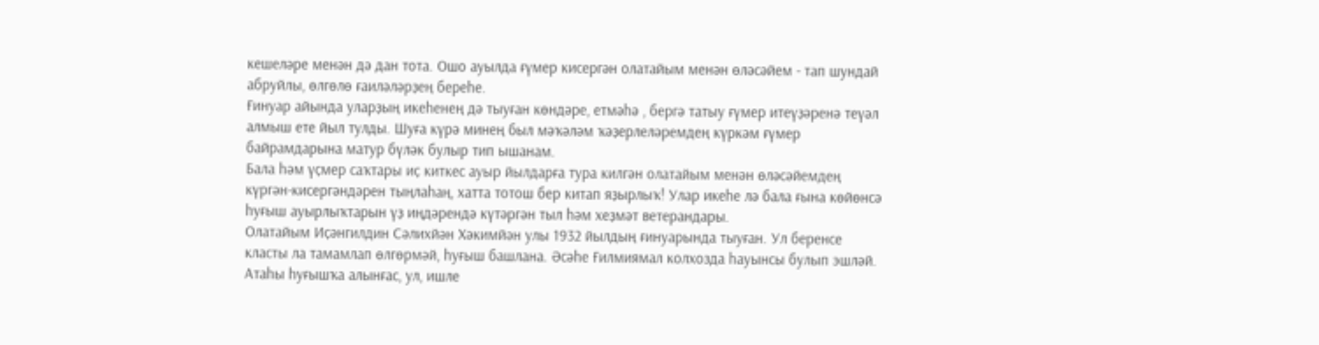кешеләре менән дә дан тота. Ошо ауылда ғүмер кисергән олатайым менән өләсәйем - тап шундай абруйлы, өлгөлө ғаиләләрҙең береһе.
Ғинуар айында уларҙың икеһенең дә тыуған көндәре, етмәһә , бергә татыу ғүмер итеүҙәренә теүәл алмыш ете йыл тулды. Шуға күрә минең был мәҡәләм ҡәҙерлеләремдең күркәм ғүмер байрамдарына матур бүләк булыр тип ышанам.
Бала һәм үҫмер саҡтары иҫ киткес ауыр йылдарға тура килгән олатайым менән өләсәйемдең күргән-кисергәндәрен тыңлаһаң, хатта тотош бер китап яҙырлыҡ! Улар икеһе лә бала ғына көйөнсә һуғыш ауырлыҡтарын үҙ иңдәрендә күтәргән тыл һәм хеҙмәт ветерандары.
Олатайым Иҫәнгилдин Сәлихйән Хәкимйән улы 1932 йылдың ғинуарында тыуған. Ул беренсе класты ла тамамлап өлгөрмәй, һуғыш башлана. Әсәһе Ғилмиямал колхозда һауынсы булып эшләй. Атаһы һуғышҡа алынғас, ул, ишле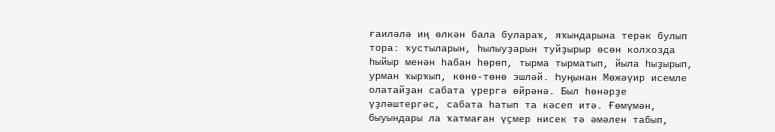ғаиләлә иң өлкән бала булараҡ, яҡындарына терәк булып тора: ҡустыларын, һылыуҙарын туйҙырыр өсөн колхозда һыйыр менән һабан һөрөп, тырма тырматып, йыла һыҙырып, урман ҡырҡып, көнө-төнө эшләй. Һуңынан Мөжәүир исемле олатайҙан сабата үрергә өйрәнә. Был һөнәрҙе үҙләштергәс, сабата һатып та кәсеп итә. Ғөмүмән, быуындары ла ҡатмаған үҫмер нисек тә әмәлен табып,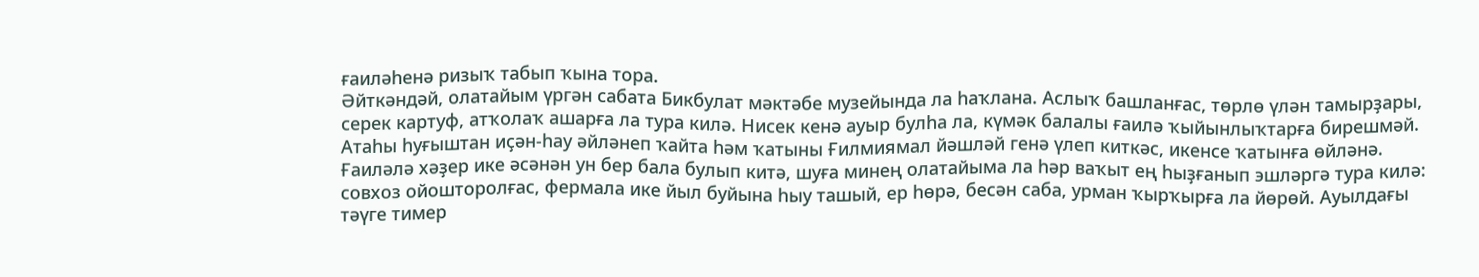ғаиләһенә ризыҡ табып ҡына тора.
Әйткәндәй, олатайым үргән сабата Бикбулат мәктәбе музейында ла һаҡлана. Аслыҡ башланғас, төрлө үлән тамырҙары, серек картуф, атҡолаҡ ашарға ла тура килә. Нисек кенә ауыр булһа ла, күмәк балалы ғаилә ҡыйынлыҡтарға бирешмәй. Атаһы һуғыштан иҫән-һау әйләнеп ҡайта һәм ҡатыны Ғилмиямал йәшләй генә үлеп киткәс, икенсе ҡатынға өйләнә.
Ғаиләлә хәҙер ике әсәнән ун бер бала булып китә, шуға минең олатайыма ла һәр ваҡыт ең һыҙғанып эшләргә тура килә: совхоз ойошторолғас, фермала ике йыл буйына һыу ташый, ер һөрә, бесән саба, урман ҡырҡырға ла йөрөй. Ауылдағы тәүге тимер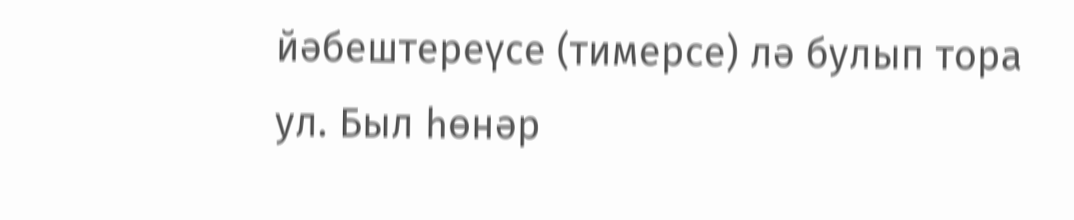йәбештереүсе (тимерсе) лә булып тора ул. Был һөнәр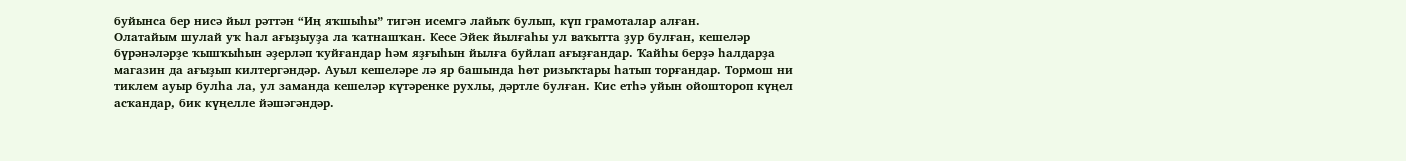буйынса бер нисә йыл рәттән “Иң яҡшыһы” тигән исемгә лайыҡ булып, күп грамоталар алған.
Олатайым шулай уҡ һал ағыҙыуҙа ла ҡатнашҡан. Кесе Эйек йылғаһы ул ваҡытта ҙур булған, кешеләр бүрәнәләрҙе ҡышҡыһын әҙерләп ҡуйғандар һәм яҙғыһын йылға буйлап ағыҙғандар. Ҡайһы берҙә һалдарҙа магазин да ағыҙып килтергәндәр. Ауыл кешеләре лә яр башында һөт ризыҡтары һатып торғандар. Тормош ни тиклем ауыр булһа ла, ул заманда кешеләр күтәренке рухлы, дәртле булған. Кис етһә уйын ойоштороп күңел асҡандар, бик күңелле йәшәгәндәр.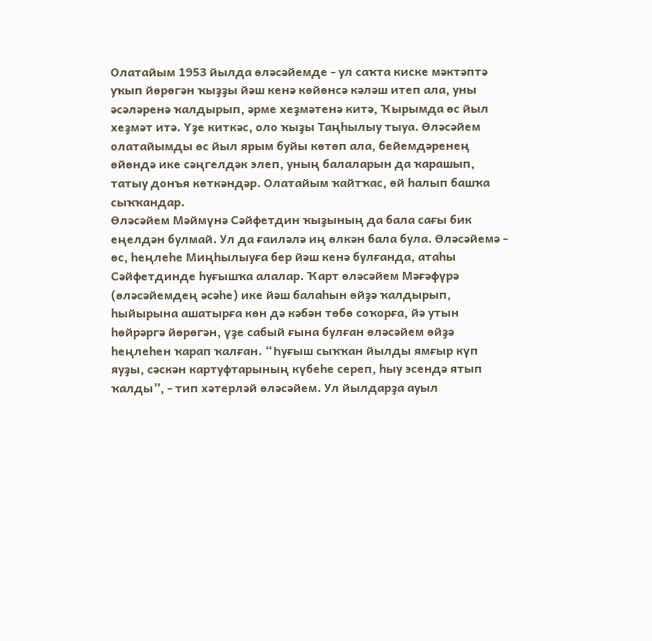Олатайым 1953 йылда өләсәйемде - ул саҡта киске мәктәптә уҡып йөрөгән ҡыҙҙы йәш кенә көйөнсә кәләш итеп ала, уны әсәләренә ҡалдырып, әрме хеҙмәтенә китә, Ҡырымда өс йыл хеҙмәт итә. Үҙе киткәс, оло ҡыҙы Таңһылыу тыуа. Өләсәйем олатайымды өс йыл ярым буйы көтөп ала, бейемдәренең өйөндә ике сәңгелдәк элеп, уның балаларын да ҡарашып, татыу донъя көткәндәр. Олатайым ҡайтҡас, өй һалып башҡа сыҡҡандар.
Өләсәйем Мәймүнә Сәйфетдин ҡыҙының да бала сағы бик еңелдән булмай. Ул да ғаиләлә иң өлкән бала була. Өләсәйемә - өс, һеңлеһе Миңһылыуға бер йәш кенә булғанда, атаһы Сәйфетдинде һуғышҡа алалар. Ҡарт өләсәйем Мәғәфүрә (өләсәйемдең әсәһе) ике йәш балаһын өйҙә ҡалдырып, һыйырына ашатырға көн дә кәбән төбө соҡорға, йә утын һөйрәргә йөрөгән, үҙе сабый ғына булған өләсәйем өйҙә һеңлеһен ҡарап ҡалған. “Һуғыш сыҡҡан йылды ямғыр күп яуҙы, сәскән картуфтарының күбеһе сереп, һыу эсендә ятып ҡалды”, - тип хәтерләй өләсәйем. Ул йылдарҙа ауыл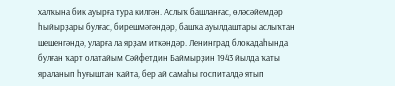халҡына бик ауырға тура килгән. Аслыҡ башланғас, өләсәйемдәр һыйырҙары булғас, бирешмәгәндәр, башҡа ауылдаштары аслыҡтан шешенгәндә, уларға ла ярҙам иткәндәр. Ленинград блокадаһында булған ҡарт олатайым Сәйфетдин Баймырҙин 1943 йылда ҡаты яраланып һуғыштан ҡайта, бер ай самаһы госпиталдә ятып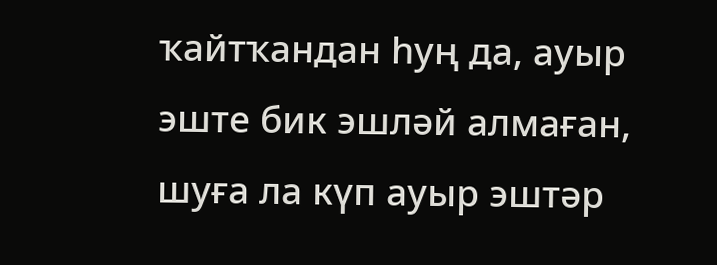ҡайтҡандан һуң да, ауыр эште бик эшләй алмаған, шуға ла күп ауыр эштәр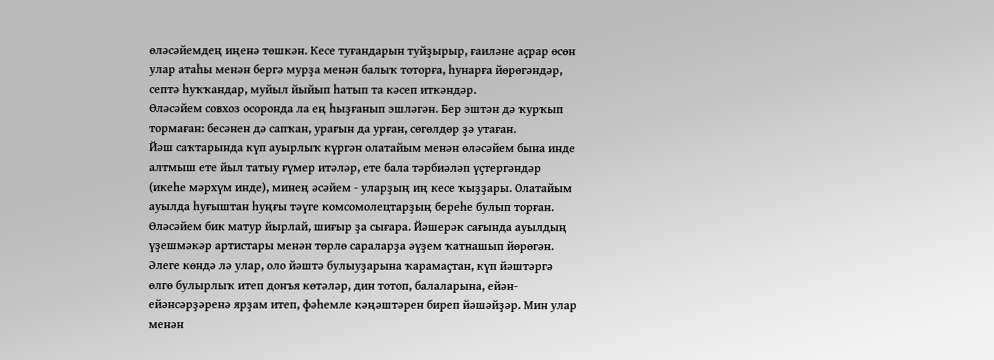өләсәйемдең иңенә төшкән. Кесе туғандарын туйҙырыр, ғаиләне аҫрар өсөн улар атаһы менән бергә мурҙа менән балыҡ тоторға, һунарға йөрөгәндәр, септә һуҡҡандар, муйыл йыйып һатып та кәсеп иткәндәр.
Өләсәйем совхоз осоронда ла ең һыҙғанып эшләгән. Бер эштән дә ҡурҡып тормаған: бесәнен дә сапҡан, урағын да урған, сөгөлдөр ҙә утаған.
Йәш саҡтарында күп ауырлыҡ күргән олатайым менән өләсәйем бына инде алтмыш ете йыл татыу ғүмер итәләр, ете бала тәрбиәләп үҫтергәндәр (икеһе мәрхүм инде), минең әсәйем - уларҙың иң кесе ҡыҙҙары. Олатайым ауылда һуғыштан һуңғы тәүге комсомолецтарҙың береһе булып торған. Өләсәйем бик матур йырлай, шиғыр ҙа сығара. Йәшерәк сағында ауылдың үҙешмәкәр артистары менән төрлө сараларҙа әүҙем ҡатнашып йөрөгән. Әлеге көндә лә улар, оло йәштә булыуҙарына ҡарамаҫтан, күп йәштәргә өлгө булырлыҡ итеп донъя көтәләр, дин тотоп, балаларына, ейән-ейәнсәрҙәренә ярҙам итеп, фәһемле кәңәштәрен биреп йәшәйҙәр. Мин улар менән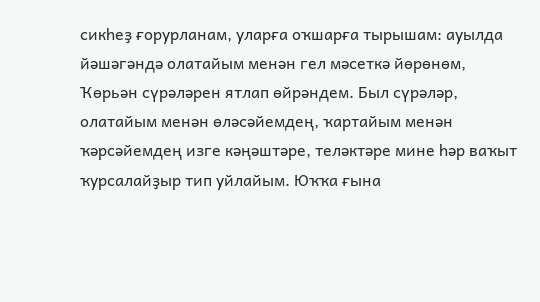сикһеҙ ғорурланам, уларға оҡшарға тырышам: ауылда йәшәгәндә олатайым менән гел мәсеткә йөрөнөм, Ҡөрьән сүрәләрен ятлап өйрәндем. Был сүрәләр,
олатайым менән өләсәйемдең, ҡартайым менән ҡәрсәйемдең изге кәңәштәре, теләктәре мине һәр ваҡыт ҡурсалайҙыр тип уйлайым. Юҡҡа ғына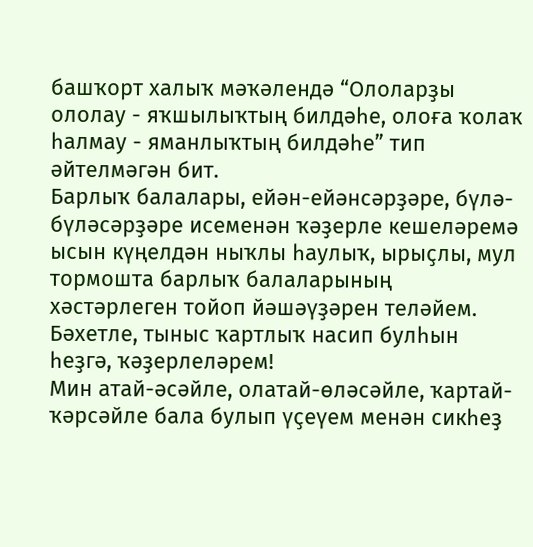башҡорт халыҡ мәҡәлендә “Ололарҙы ололау - яҡшылыҡтың билдәһе, олоға ҡолаҡ һалмау - яманлыҡтың билдәһе” тип әйтелмәгән бит.
Барлыҡ балалары, ейән-ейәнсәрҙәре, бүлә-бүләсәрҙәре исеменән ҡәҙерле кешеләремә ысын күңелдән ныҡлы һаулыҡ, ырыҫлы, мул тормошта барлыҡ балаларының хәстәрлеген тойоп йәшәүҙәрен теләйем. Бәхетле, тыныс ҡартлыҡ насип булһын һеҙгә, ҡәҙерлеләрем!
Мин атай-әсәйле, олатай-өләсәйле, ҡартай-ҡәрсәйле бала булып үҫеүем менән сикһеҙ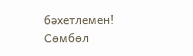бәхетлемен!
Сөмбөл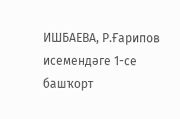ИШБАЕВА, Р.Ғарипов исемендәге 1-се башҡорт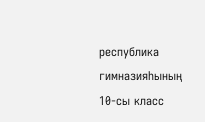республика гимназияһының 10-сы класс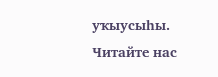уҡыусыһы.
Читайте нас